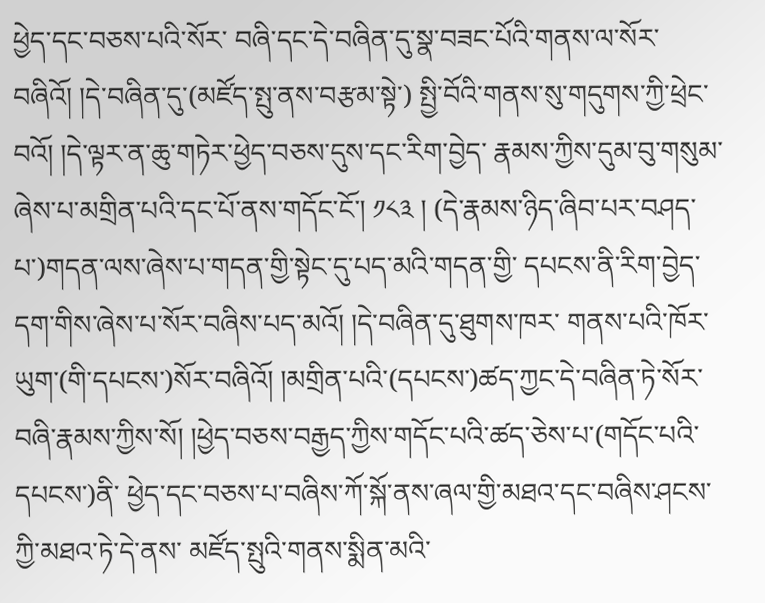ཕྱེད་དང་བཅས་པའི་སོར་ བཞི་དང་དེ་བཞིན་དུ་སྣ་བཟང་པོའི་གནས་ལ་སོར་བཞིའོ། །དེ་བཞིན་དུ་(མཛོད་སྤུ་ནས་བརྩམ་སྟེ་) སྤྱི་བོའི་གནས་སུ་གདུགས་ཀྱི་ཕྲེང་བའོ། །དེ་ལྟར་ན་ཆུ་གཏེར་ཕྱེད་བཅས་དུས་དང་རིག་བྱེད་ རྣམས་ཀྱིས་དུམ་བུ་གསུམ་ཞེས་པ་མགྲིན་པའི་དང་པོ་ནས་གདོང་ངོ་། ༡༨༣ ། (དེ་རྣམས་ཉིད་ཞིབ་པར་བཤད་པ་)གདན་ལས་ཞེས་པ་གདན་གྱི་སྟེང་དུ་པད་མའི་གདན་གྱི་ དཔངས་ནི་རིག་བྱེད་དག་གིས་ཞེས་པ་སོར་བཞིས་པད་མའོ། །དེ་བཞིན་དུ་ཐུགས་ཁར་ གནས་པའི་ཁོར་ཡུག་(གི་དཔངས་)སོར་བཞིའོ། །མགྲིན་པའི་(དཔངས་)ཚད་ཀྱང་དེ་བཞིན་ཏེ་སོར་ བཞི་རྣམས་ཀྱིས་སོ། །ཕྱེད་བཅས་བརྒྱད་ཀྱིས་གདོང་པའི་ཚད་ཅེས་པ་(གདོང་པའི་དཔངས་)ནི་ ཕྱེད་དང་བཅས་པ་བཞིས་ཀོ་སྐོ་ནས་ཞལ་གྱི་མཐའ་དང་བཞིས་ཤངས་ཀྱི་མཐའ་ཏེ་དེ་ནས་ མཛོད་སྤུའི་གནས་སྨིན་མའི་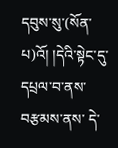དབུས་སུ་(སོན་པ)འོ། །དེའི་སྟེང་དུ་དཔྲལ་བ་ནས་བརྩམས་ནས་ དེ་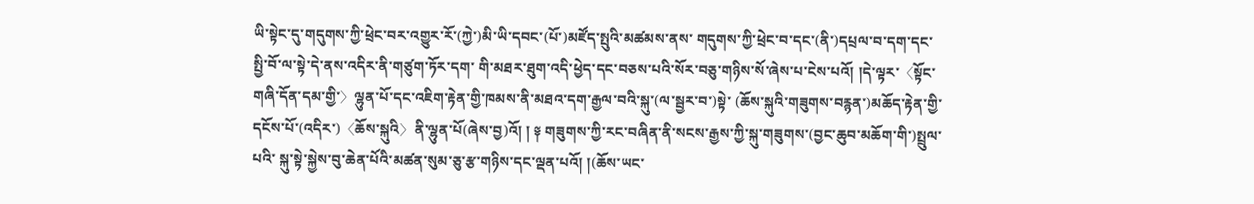ཡི་སྟེང་དུ་གདུགས་ཀྱི་ཕྲེང་བར་འགྱུར་རོ་(ཀྱེ་)མི་ཡི་དབང་(པོ་)མཛོད་སྤུའི་མཚམས་ནས་ གདུགས་ཀྱི་ཕྲེང་བ་དང་(ནི་)དཔྲལ་བ་དག་དང་སྤྱི་བོ་ལ་སྟེ་དེ་ནས་འདིར་ནི་གཙུག་ཏོར་དག་ གི་མཐར་ཐུག་འདི་ཕྱེད་དང་བཅས་པའི་སོར་བཅུ་གཉིས་སོ་ཞེས་པ་ངེས་པའོ། །དེ་ལྟར་〈སྟོང་ གཞི་དོན་དམ་གྱི་〉ལྷུན་པོ་དང་འཇིག་རྟེན་གྱི་ཁམས་ནི་མཐའ་དག་རྒྱལ་བའི་སྐུ་(ལ་སྦྱར་བ་)སྟེ་ (ཆོས་སྐུའི་གཟུགས་བརྙན་)མཆོད་རྟེན་གྱི་དངོས་པོ་(འདིར་)〈ཆོས་སྐུའི〉ནི་ལྷུན་པོ(ཞེས་བྱ)འོ། ། ༈ གཟུགས་ཀྱི་རང་བཞིན་ནི་སངས་རྒྱས་ཀྱི་སྐུ་གཟུགས་(བྱང་ཆུབ་མཆོག་གི་)སྤྲུལ་པའི་ སྐུ་སྟེ་སྐྱེས་བུ་ཆེན་པོའི་མཚན་སུམ་ཅུ་རྩ་གཉིས་དང་ལྡན་པའོ། །(ཆོས་ཡང་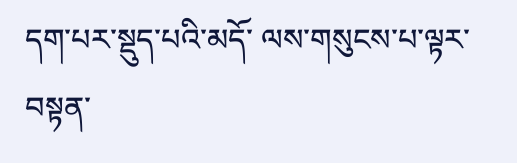དག་པར་སྡུད་པའི་མདོ་ ལས་གསུངས་པ་ལྟར་བསྟན་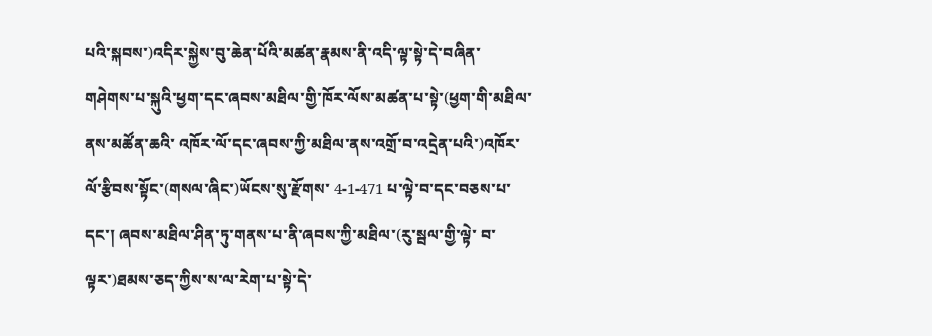པའི་སྐབས་)འདིར་སྐྱེས་བུ་ཆེན་པོའི་མཚན་རྣམས་ནི་འདི་ལྟ་སྟེ་དེ་བཞིན་ གཤེགས་པ་སྐུའི་ཕྱག་དང་ཞབས་མཐིལ་གྱི་ཁོར་ལོས་མཚན་པ་སྟེ་(ཕྱག་གི་མཐིལ་ནས་མཚོན་ཆའི་ འཁོར་ལོ་དང་ཞབས་ཀྱི་མཐིལ་ནས་འགྲོ་བ་འདྲེན་པའི་)འཁོར་ལོ་རྩིབས་སྟོང་(གསལ་ཞིང་)ཡོངས་སུ་རྫོགས་ 4-1-471 པ་ལྟེ་བ་དང་བཅས་པ་དང་། ཞབས་མཐིལ་ཤིན་ཏུ་གནས་པ་ནི་ཞབས་ཀྱི་མཐིལ་(རུ་སྦལ་གྱི་ལྟེ་ བ་ལྟར་)ཐམས་ཅད་ཀྱིས་ས་ལ་རེག་པ་སྟེ་དེ་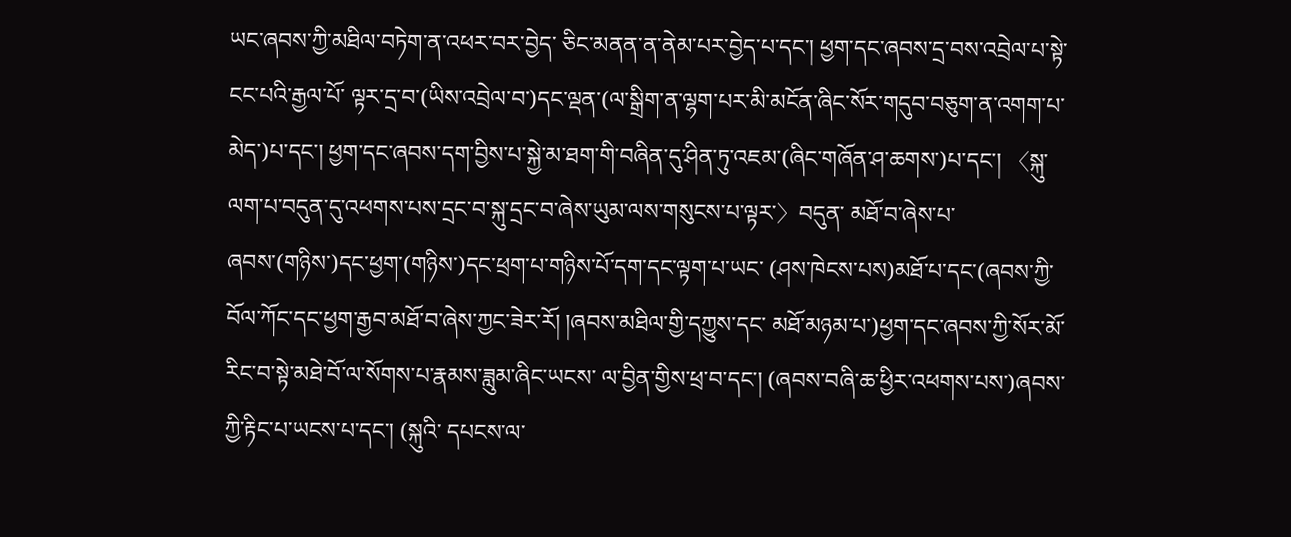ཡང་ཞབས་ཀྱི་མཐིལ་བཏེག་ན་འཕར་བར་བྱེད་ ཅིང་མནན་ན་ནེམ་པར་བྱེད་པ་དང་། ཕྱག་དང་ཞབས་དྲ་བས་འབྲེལ་པ་སྟེ་ངང་པའི་རྒྱལ་པོ་ ལྟར་དྲ་བ་(ཡིས་འབྲེལ་བ་)དང་ལྡན་(ལ་སྒྲིག་ན་ལྷག་པར་མི་མངོན་ཞིང་སོར་གདུབ་བཅུག་ན་འགག་པ་མེད་)པ་དང་། ཕྱག་དང་ཞབས་དག་བྱིས་པ་སྐྱེ་མ་ཐག་གི་བཞིན་དུ་ཤིན་ཏུ་འཇམ་(ཞིང་གཞོན་ཤ་ཆགས་)པ་དང་། 〈སྐུ་ལག་པ་བདུན་དུ་འཕགས་པས་དྲང་བ་སྐུ་དྲང་བ་ཞེས་ཡུམ་ལས་གསུངས་པ་ལྟར་〉བདུན་ མཐོ་བ་ཞེས་པ་ཞབས་(གཉིས་)དང་ཕྱག་(གཉིས་)དང་ཕྲག་པ་གཉིས་པོ་དག་དང་ལྟག་པ་ཡང་ (ཤས་ཁེངས་པས)མཐོ་པ་དང་(ཞབས་ཀྱི་བོལ་ཀོང་དང་ཕྱག་རྒྱབ་མཐོ་བ་ཞེས་ཀྱང་ཟེར་རོ། །ཞབས་མཐིལ་གྱི་དཀྱུས་དང་ མཐོ་མཉམ་པ་)ཕྱག་དང་ཞབས་ཀྱི་སོར་མོ་རིང་བ་སྟེ་མཐེ་བོ་ལ་སོགས་པ་རྣམས་ཟླུམ་ཞིང་ཡངས་ ལ་བྱིན་གྱིས་ཕྲ་བ་དང་། (ཞབས་བཞི་ཆ་ཕྱིར་འཕགས་པས་)ཞབས་ཀྱི་རྟིང་པ་ཡངས་པ་དང་། (སྐུའི་ དཔངས་ལ་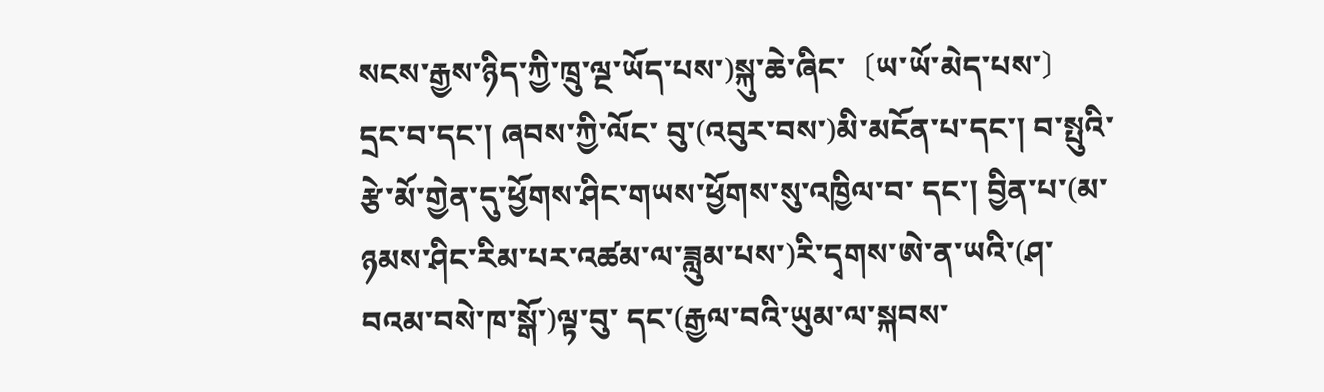སངས་རྒྱས་ཉིད་ཀྱི་ཁྲུ་ལྔ་ཡོད་པས་)སྐུ་ཆེ་ཞིང་〔ཡ་ཡོ་མེད་པས་〕དྲང་བ་དང་། ཞབས་ཀྱི་ལོང་ བུ་(འབུར་བས་)མི་མངོན་པ་དང་། བ་སྤུའི་རྩེ་མོ་གྱེན་དུ་ཕྱོགས་ཤིང་གཡས་ཕྱོགས་སུ་འཁྱིལ་བ་ དང་། བྱིན་པ་(མ་ཉམས་ཤིང་རིམ་པར་འཚམ་ལ་ཟླུམ་པས་)རི་དྭགས་ཨེ་ན་ཡའི་(ཤ་བའམ་བསེ་ཁ་སྒོ་)ལྟ་བུ་ དང་(རྒྱལ་བའི་ཡུམ་ལ་སྐབས་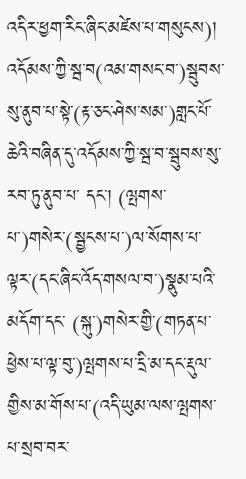འདིར་ཕྱག་རིང་ཞིང་མཛེས་པ་གསུངས)། འདོམས་ཀྱི་སྦ་བ(འམ་གསང་བ་)སྦུབས་ སུ་ནུབ་པ་སྟེ་(རྟ་ཅང་ཤེས་སམ་)གླང་པོ་ཆེའི་བཞིན་དུ་འདོམས་ཀྱི་སྦ་བ་སྦུབས་སུ་རབ་ཏུ་ནུབ་པ་ དང་། (ལྤགས་པ་)གསེར་(སྦྱངས་པ་)ལ་སོགས་པ་ལྟར་(དང་ཞིང་འོད་གསལ་བ་)སྣུམ་པའི་མདོག་དང་ (སྐུ་)གསེར་གྱི་(གཏན་པ་ཕྱེས་པ་ལྟ་བུ་)ལྤགས་པ་དྲི་མ་དང་རྡུལ་གྱིས་མ་གོས་པ་(འདི་ཡུམ་ལས་ལྤགས་ པ་སྲབ་བར་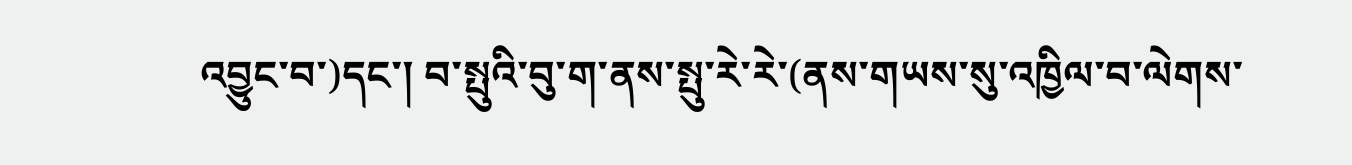འབྱུང་བ་)དང་། བ་སྤུའི་བུ་ག་ནས་སྤུ་རེ་རེ་(ནས་གཡས་སུ་འཁྱིལ་བ་ལེགས་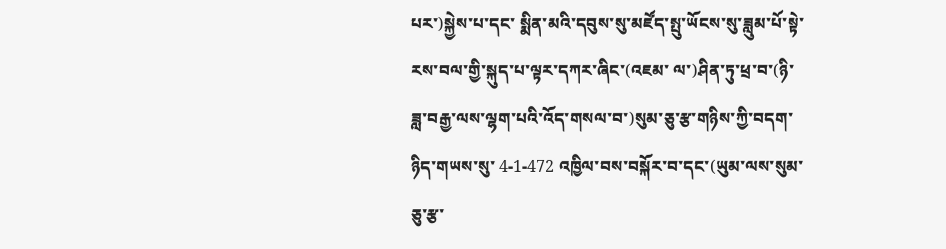པར་)སྐྱེས་པ་དང་ སྨིན་མའི་དབུས་སུ་མཛོད་སྤུ་ཡོངས་སུ་ཟླུམ་པོ་སྟེ་རས་བལ་གྱི་སྐུད་པ་ལྟར་དཀར་ཞིང་(འཇམ་ ལ་)ཤིན་ཏུ་ཕྲ་བ་(ཉི་ཟླ་བརྒྱ་ལས་ལྷག་པའི་འོད་གསལ་བ་)སུམ་ཅུ་རྩ་གཉིས་ཀྱི་བདག་ཉིད་གཡས་སུ་ 4-1-472 འཁྱིལ་བས་བསྐོར་བ་དང་(ཡུམ་ལས་སུམ་ཅུ་རྩ་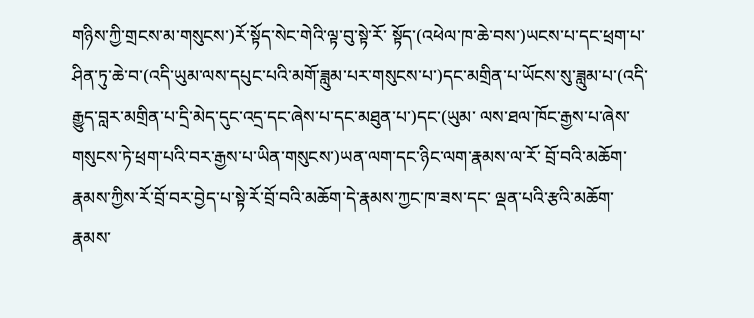གཉིས་ཀྱི་གྲངས་མ་གསུངས་)རོ་སྟོད་སེང་གེའི་ལྟ་བུ་སྟེ་རོ་ སྟོད་(འཕེལ་ཁ་ཆེ་བས་)ཡངས་པ་དང་ཕྲག་པ་ཤིན་ཏུ་ཆེ་བ་(འདི་ཡུམ་ལས་དཔུང་པའི་མགོ་ཟླུམ་པར་གསུངས་པ་)དང་མགྲིན་པ་ཡོངས་སུ་ཟླུམ་པ་(འདི་རྒྱུད་བླར་མགྲིན་པ་དྲི་མེད་དུང་འདྲ་དང་ཞེས་པ་དང་མཐུན་པ་)དང་(ཡུམ་ ལས་ཐལ་ཁོང་རྒྱས་པ་ཞེས་གསུངས་ཏེ་ཕྲག་པའི་བར་རྒྱས་པ་ཡིན་གསུངས་)ཡན་ལག་དང་ཉིང་ལག་རྣམས་ལ་རོ་ བྲོ་བའི་མཆོག་རྣམས་ཀྱིས་རོ་བྲོ་བར་བྱེད་པ་སྟེ་རོ་བྲོ་བའི་མཆོག་དེ་རྣམས་ཀྱང་ཁ་ཟས་དང་ ལྡན་པའི་རྩའི་མཆོག་རྣམས་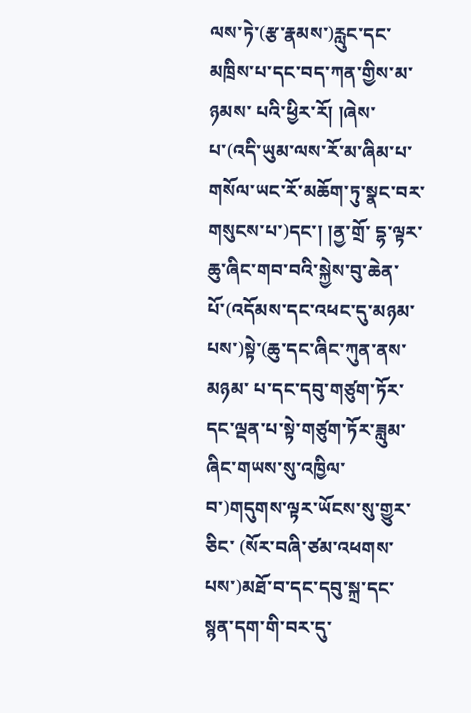ལས་ཏེ་(རྩ་རྣམས་)རླུང་དང་མཁྲིས་པ་དང་བད་ཀན་གྱིས་མ་ཉམས་ པའི་ཕྱིར་རོ། །ཞེས་པ་(འདི་ཡུམ་ལས་རོ་མ་ཞིམ་པ་གསོལ་ཡང་རོ་མཆོག་ཏུ་སྣང་བར་གསུངས་པ་)དང་། །ནྱ་གྲོ་ དྷ་ལྟར་ཆུ་ཞིང་གབ་བའི་སྐྱེས་བུ་ཆེན་པོ་(འདོམས་དང་འཕང་དུ་མཉམ་པས་)སྟེ་(ཆུ་དང་ཞིང་ཀུན་ནས་མཉམ་ པ་དང་དབུ་གཙུག་ཏོར་དང་ལྡན་པ་སྟེ་གཙུག་ཏོར་ཟླུམ་ཞིང་གཡས་སུ་འཁྱིལ་བ་)གདུགས་ལྟར་ཡོངས་སུ་གྱུར་ཅིང་ (སོར་བཞི་ཙམ་འཕགས་པས་)མཐོ་བ་དང་དབུ་སྐྲ་དང་སྙན་དག་གི་བར་དུ་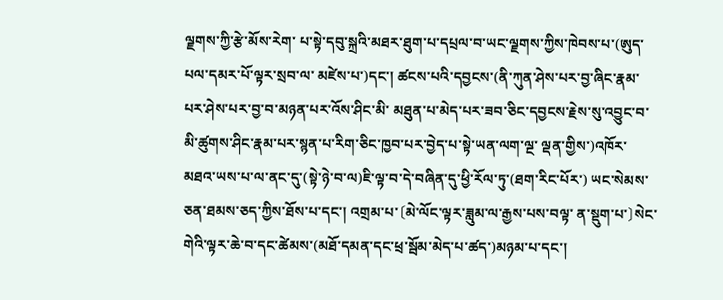ལྗགས་ཀྱི་རྩེ་མོས་རེག་ པ་སྟེ་དབུ་སྐྲའི་མཐར་ཐུག་པ་དཔྲལ་བ་ཡང་ལྗགས་ཀྱིས་ཁེབས་པ་(ཨུད་པལ་དམར་པོ་ལྟར་སྲབ་ལ་ མཛེས་པ་)དང་། ཚངས་པའི་དབྱངས་(ནི་ཀུན་ཤེས་པར་བྱ་ཞིང་རྣམ་པར་ཤེས་པར་བྱ་བ་མཉན་པར་འོས་ཤིང་མི་ མཐུན་པ་མེད་པར་ཟབ་ཅིང་དབྱངས་རྗེས་སུ་འབྱུང་བ་མི་ཚུགས་ཤིང་རྣམ་པར་སྙན་པ་རིག་ཅིང་ཁྱབ་པར་བྱེད་པ་སྟེ་ཡན་ལག་ལྔ་ ལྡན་གྱིས་)འཁོར་མཐའ་ཡས་པ་ལ་ནང་དུ་(སྟེ་ཉེ་བ་ལ)ཇི་ལྟ་བ་དེ་བཞིན་དུ་ཕྱི་རོལ་ཏུ་(ཐག་རིང་པོར་) ཡང་སེམས་ཅན་ཐམས་ཅད་ཀྱིས་ཐོས་པ་དང་། འགྲམ་པ་〔མེ་ལོང་ལྟར་ཟླུམ་ལ་རྒྱས་པས་བལྟ་ ན་སྡུག་པ་〕སེང་གེའི་ལྟར་ཆེ་བ་དང་ཚེམས་(མཐོ་དམན་དང་ཕྲ་སྦོམ་མེད་པ་ཚད་)མཉམ་པ་དང་།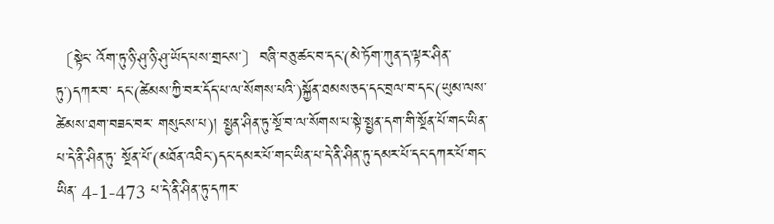〔སྟེང་ འོག་ཏུ་ཉི་ཤུ་ཉི་ཤུ་ཡོད་པས་གྲངས་〕བཞི་བཅུ་ཚང་བ་དང་(མེ་ཏོག་ཀུན་ད་ལྟར་ཤིན་ཏུ་)དཀར་བ་ དང་(ཚེམས་ཀྱི་བར་དོད་པ་ལ་སོགས་པའི་)སྐྱོན་ཐམས་ཅད་དང་བྲལ་བ་དང་(ཡུམ་ལས་ཚེམས་ཐག་བཟང་བར་ གསུངས་པ)། སྤྱན་ཤིན་ཏུ་སྔོ་བ་ལ་སོགས་པ་སྟེ་སྤྱན་དག་གི་སྔོན་པོ་གང་ཡིན་པ་དེ་ནི་ཤིན་ཏུ་ སྔོན་པོ་(མཐོན་འཐིང་)དང་དམར་པོ་གང་ཡིན་པ་དེ་ནི་ཤིན་ཏུ་དམར་པོ་དང་དཀར་པོ་གང་ཡིན་ 4-1-473 པ་དེ་ནི་ཤིན་ཏུ་དཀར་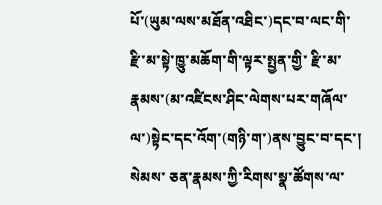པོ་(ཡུམ་ལས་མཐོན་འཐིང་)དང་བ་ལང་གི་རྫི་མ་སྟེ་ཁྱུ་མཆོག་གི་ལྟར་སྤྱན་གྱི་ རྫི་མ་རྣམས་(མ་འཛིངས་ཤིང་ལེགས་པར་གཞོལ་ལ་)སྟེང་དང་འོག་(གཉི་ག་)ནས་བྱུང་བ་དང་། སེམས་ ཅན་རྣམས་ཀྱི་རིགས་སྣ་ཚོགས་ལ་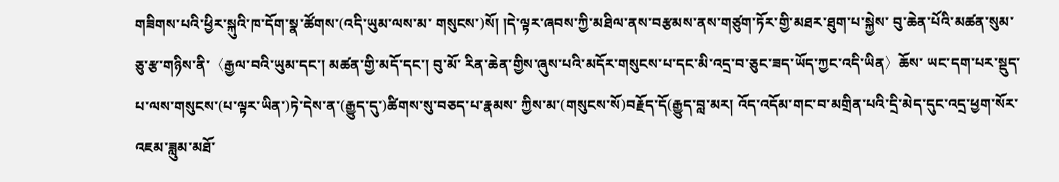གཟིགས་པའི་ཕྱིར་སྐུའི་ཁ་དོག་སྣ་ཚོགས་(འདི་ཡུམ་ལས་མ་ གསུངས་)སོ། །དེ་ལྟར་ཞབས་ཀྱི་མཐིལ་ནས་བརྩམས་ནས་གཙུག་ཏོར་གྱི་མཐར་ཐུག་པ་སྐྱེས་ བུ་ཆེན་པོའི་མཚན་སུམ་ཅུ་རྩ་གཉིས་ནི་〈རྒྱལ་བའི་ཡུམ་དང་། མཚན་གྱི་མདོ་དང་། བུ་མོ་ རིན་ཆེན་གྱིས་ཞུས་པའི་མདོར་གསུངས་པ་དང་མི་འདྲ་བ་ཅུང་ཟད་ཡོད་ཀྱང་འདི་ཡིན〉ཆོས་ ཡང་དག་པར་སྡུད་པ་ལས་གསུངས་(པ་ལྟར་ཡིན་)ཏེ་དེས་ན་(རྒྱུད་དུ་)ཚིགས་སུ་བཅད་པ་རྣམས་ ཀྱིས་མ་(གསུངས་སོ)བརྗོད་དོ(རྒྱུད་བླ་མར། འོད་འདོམ་གང་བ་མགྲིན་པའི་དྲི་མེད་དུང་འདྲ་ཕྱག་སོར་འཇམ་ཟླུམ་མཐོ་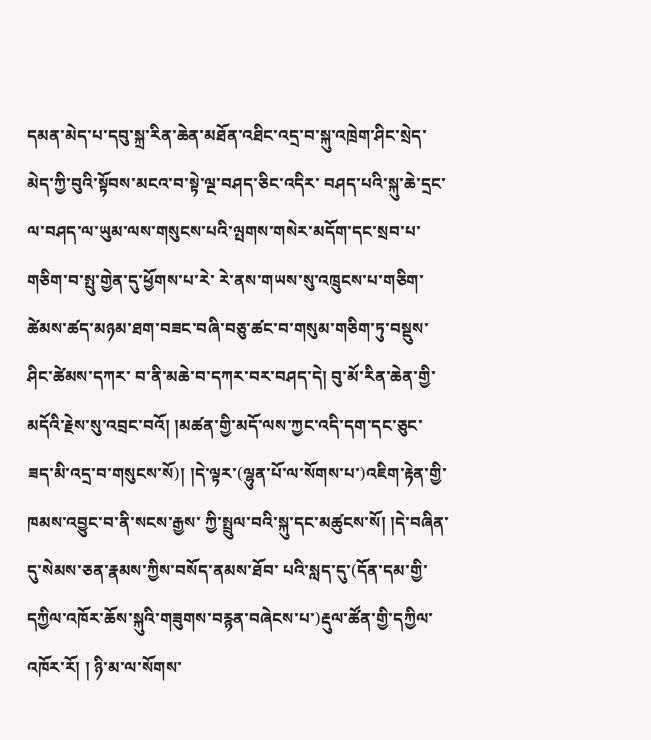དམན་མེད་པ་དབུ་སྐྲ་རིན་ཆེན་མཐོན་འཐིང་འདྲ་བ་སྐུ་འཁྲེག་ཤིང་སྲེད་མེད་ཀྱི་བུའི་སྟོབས་མངའ་བ་སྟེ་ལྔ་བཤད་ཅིང་འདིར་ བཤད་པའི་སྐུ་ཆེ་དྲང་ལ་བཤད་ལ་ཡུམ་ལས་གསུངས་པའི་ལྤགས་གསེར་མདོག་དང་སྲབ་པ་གཅིག་བ་སྤུ་གྱེན་དུ་ཕྱོགས་པ་རེ་ རེ་ནས་གཡས་སུ་འཁྲུངས་པ་གཅིག་ཚེམས་ཚད་མཉམ་ཐག་བཟང་བཞི་བཅུ་ཚང་བ་གསུམ་གཅིག་ཏུ་བསྡུས་ཤིང་ཚེམས་དཀར་ བ་ནི་མཆེ་བ་དཀར་བར་བཤད་དེ། བུ་མོ་རིན་ཆེན་གྱི་མདོའི་རྗེས་སུ་འབྲང་བའོ། །མཚན་གྱི་མདོ་ལས་ཀྱང་འདི་དག་དང་ཅུང་ ཟད་མི་འདྲ་བ་གསུངས་སོ)། །དེ་ལྟར་(ལྷུན་པོ་ལ་སོགས་པ་)འཇིག་རྟེན་གྱི་ཁམས་འབྱུང་བ་ནི་སངས་རྒྱས་ ཀྱི་སྤྲུལ་བའི་སྐུ་དང་མཚུངས་སོ། །དེ་བཞིན་དུ་སེམས་ཅན་རྣམས་ཀྱིས་བསོད་ནམས་ཐོབ་ པའི་སླད་དུ་(དོན་དམ་གྱི་དཀྱིལ་འཁོར་ཆོས་སྐུའི་གཟུགས་བརྙན་བཞེངས་པ་)རྡུལ་ཚོན་གྱི་དཀྱིལ་འཁོར་རོ། ། ཉི་མ་ལ་སོགས་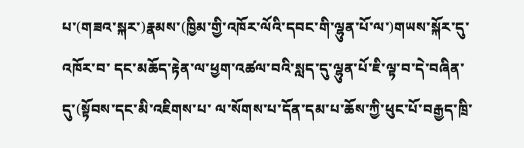པ་(གཟའ་སྐར་)རྣམས་(ཁྱིམ་གྱི་འཁོར་ལོའི་དབང་གི་ལྷུན་པོ་ལ་)གཡས་སྐོར་དུ་འཁོར་བ་ དང་མཆོད་རྟེན་ལ་ཕྱག་འཚལ་བའི་སླད་དུ་ལྷུན་པོ་ཇི་ལྟ་བ་དེ་བཞིན་དུ་(སྟོབས་དང་མི་འཇིགས་པ་ ལ་སོགས་པ་དོན་དམ་པ་ཆོས་ཀྱི་ཕུང་པོ་བརྒྱད་ཁྲི་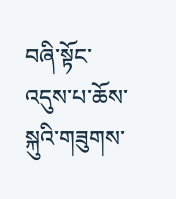བཞི་སྟོང་འདུས་པ་ཆོས་སྐུའི་གཟུགས་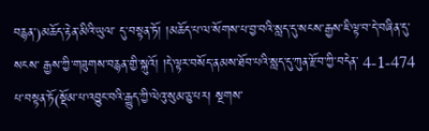བརྙན་)མཆོད་རྟེན་མིའི་ཡུལ་ དུ་བསྟན་ཏོ། །མཆོད་པ་ལ་སོགས་པ་བྱ་བའི་སླད་དུ་སངས་རྒྱས་ཇི་ལྟ་བ་དེ་བཞིན་དུ་སངས་ རྒྱས་ཀྱི་གཟུགས་བརྙན་གྱི་སྐུའོ། །དེ་ལྟར་བསོད་ནམས་ཐོབ་པའི་སླད་དུ་ཀུན་རྫོབ་ཀྱི་བདེན་ 4-1-474 པ་བསྟན་ཏོ(སྡོམ་པ་འབྱུང་བའི་རྒྱུད་ཀྱི་ལེའུ་སུམ་ཅུ་པར། སྔགས་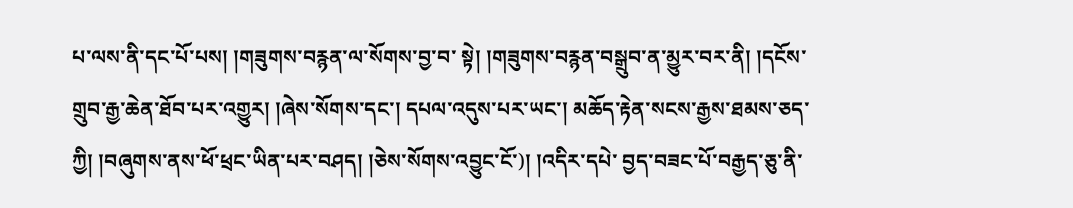པ་ལས་ནི་དང་པོ་པས། །གཟུགས་བརྙན་ལ་སོགས་བྱ་བ་ སྟེ། །གཟུགས་བརྙན་བསྒྲུབ་ན་མྱུར་བར་ནི། །དངོས་གྲུབ་རྒྱ་ཆེན་ཐོབ་པར་འགྱུར། །ཞེས་སོགས་དང་། དཔལ་འདུས་པར་ཡང་། མཆོད་རྟེན་སངས་རྒྱས་ཐམས་ཅད་ཀྱི། །བཞུགས་ནས་ཕོ་ཕྲང་ཡིན་པར་བཤད། །ཅེས་སོགས་འབྱུང་ངོ་)། །འདིར་དཔེ་ བྱད་བཟང་པོ་བརྒྱད་ཅུ་ནི་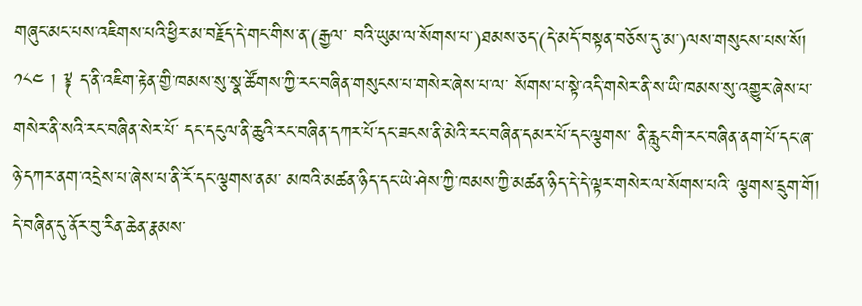གཞུང་མང་པས་འཇིགས་པའི་ཕྱིར་མ་བརྗོད་དེ་གང་གིས་ན་(རྒྱལ་ བའི་ཡུམ་ལ་སོགས་པ་)ཐམས་ཅད་(དེ་མདོ་བསྟན་བཅོས་དུ་མ་)ལས་གསུངས་པས་སོ། ༡༨༤ ། ༈ ད་ནི་འཇིག་རྟེན་གྱི་ཁམས་སུ་སྣ་ཚོགས་ཀྱི་རང་བཞིན་གསུངས་པ་གསེར་ཞེས་པ་ལ་ སོགས་པ་སྟེ་འདི་གསེར་ནི་ས་ཡི་ཁམས་སུ་འགྱུར་ཞེས་པ་གསེར་ནི་སའི་རང་བཞིན་སེར་པོ་ དང་དངུལ་ནི་ཆུའི་རང་བཞིན་དཀར་པོ་དང་ཟངས་ནི་མེའི་རང་བཞིན་དམར་པོ་དང་ལྕགས་ ནི་རླུང་གི་རང་བཞིན་ནག་པོ་དང་ཞ་ཉེ་དཀར་ནག་འདྲེས་པ་ཞེས་པ་ནི་རོ་དང་ལྕགས་ནམ་ མཁའི་མཚན་ཉིད་དང་ཡེ་ཤེས་ཀྱི་ཁམས་ཀྱི་མཚན་ཉིད་དེ་དེ་ལྟར་གསེར་ལ་སོགས་པའི་ ལྕགས་དྲུག་གོ། དེ་བཞིན་དུ་ནོར་བུ་རིན་ཆེན་རྣམས་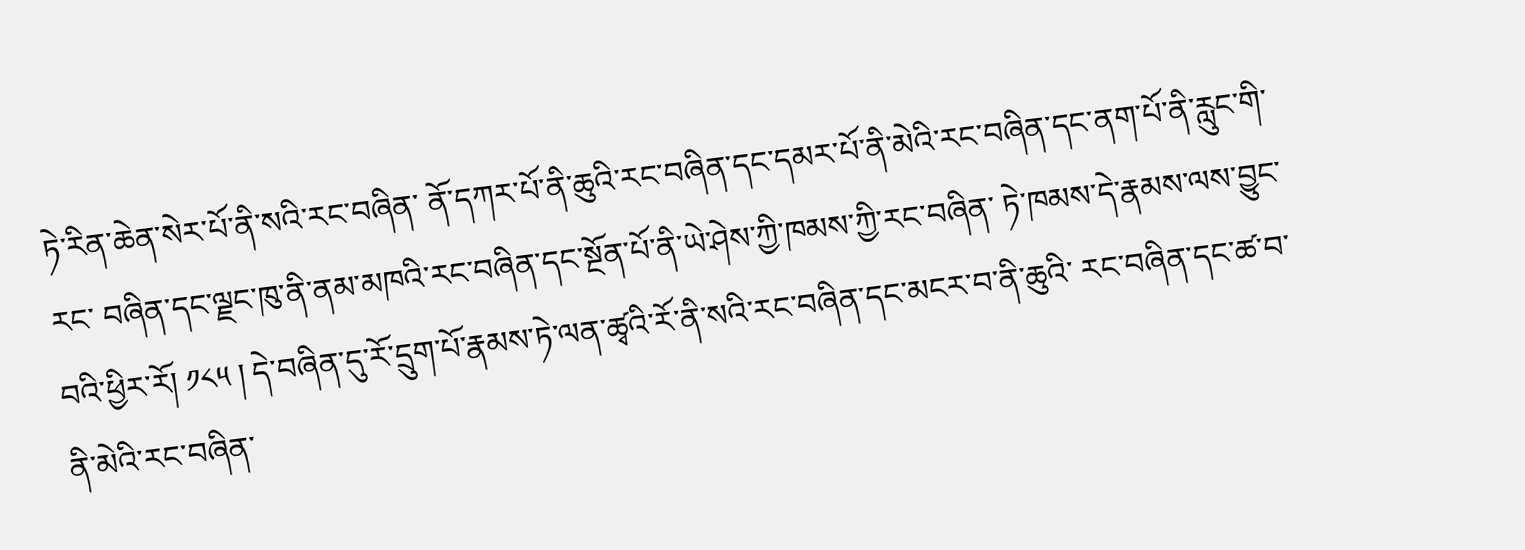ཏེ་རིན་ཆེན་སེར་པོ་ནི་སའི་རང་བཞིན་ ནོ་དཀར་པོ་ནི་ཆུའི་རང་བཞིན་དང་དམར་པོ་ནི་མེའི་རང་བཞིན་དང་ནག་པོ་ནི་རླུང་གི་རང་ བཞིན་དང་ལྗང་ཁུ་ནི་ནམ་མཁའི་རང་བཞིན་དང་སྔོན་པོ་ནི་ཡེ་ཤེས་ཀྱི་ཁམས་ཀྱི་རང་བཞིན་ ཏེ་ཁམས་དེ་རྣམས་ལས་བྱུང་བའི་ཕྱིར་རོ། ༡༨༥ ། དེ་བཞིན་དུ་རོ་དྲུག་པོ་རྣམས་ཏེ་ལན་ཚྭའི་རོ་ནི་སའི་རང་བཞིན་དང་མངར་བ་ནི་ཆུའི་ རང་བཞིན་དང་ཚ་བ་ནི་མེའི་རང་བཞིན་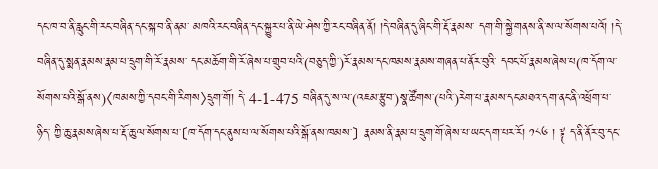དང་ཁ་བ་ནི་རླུང་གི་རང་བཞིན་དང་སྐ་བ་ནི་ནམ་ མཁའི་རང་བཞིན་དང་སྐྱུར་པ་ནི་ཡེ་ཤེས་ཀྱི་རང་བཞིན་ནོ། །དེ་བཞིན་དུ་ཞིང་གི་རྡོ་རྣམས་ དག་གི་སྐྱེ་གནས་ནི་ས་ལ་སོགས་པའོ། །དེ་བཞིན་དུ་སྨན་རྣམས་རྣམ་པ་དྲུག་གི་རོ་རྣམས་ དང་མཆོག་གི་རོ་ཞེས་པ་གྲུབ་པའི་(བཅུད་ཀྱི་)རོ་རྣམས་དང་ཁམས་རྣམས་གཞན་པ་ནོར་བུའི་ དབང་པོ་རྣམས་ཞེས་པ(ཁ་དོག་ལ་སོགས་པའི་སྒོ་ནས)〈ཁམས་ཀྱི་དབང་གི་རིགས〉དྲུག་གོ། དེ་ 4-1-475 བཞིན་དུ་ས་ལ་(འཇམ་རྩུབ་)སྣ་ཚོགས་(པའི་)རེག་པ་རྣམས་དང་མཐའ་དག་ནང་ནི་འཕྲོག་པ་ཉིད་ ཀྱི་ཆུ་རྣམས་ཞེས་པ་རྡོ་ཆུ་ལ་སོགས་པ་〔ཁ་དོག་དང་ནུས་པ་ལ་སོགས་པའི་སྒོ་ནས་ཁམས་〕 རྣམས་ནི་རྣམ་པ་དྲུག་གོ་ཞེས་པ་ཡང་དག་པར་རོ། ༡༨༦ ། ༈ ད་ནི་ནོར་བུ་དང་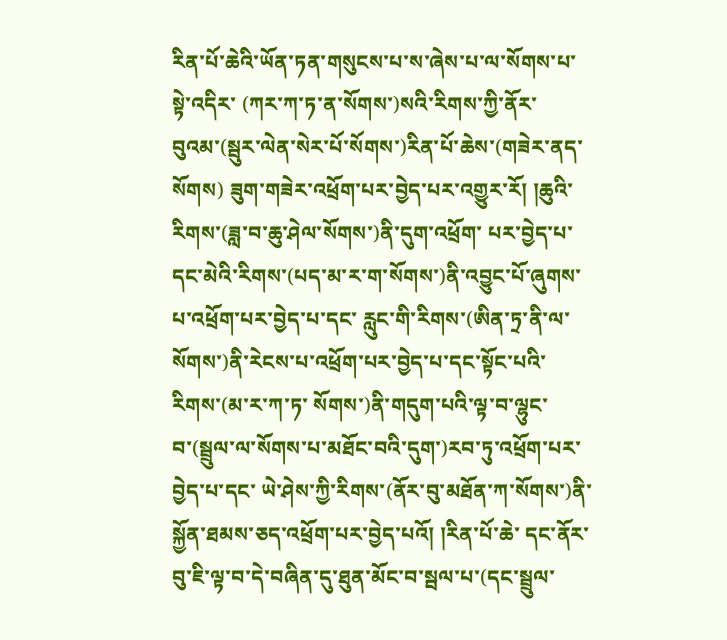རིན་པོ་ཆེའི་ཡོན་ཏན་གསུངས་པ་ས་ཞེས་པ་ལ་སོགས་པ་སྟེ་འདིར་ (ཀར་ཀ་ཏ་ན་སོགས་)སའི་རིགས་ཀྱི་ནོར་བུའམ་(སྦུར་ལེན་སེར་པོ་སོགས་)རིན་པོ་ཆེས་(གཟེར་ནད་སོགས) ཟུག་གཟེར་འཕྲོག་པར་བྱེད་པར་འགྱུར་རོ། །ཆུའི་རིགས་(ཟླ་བ་ཆུ་ཤེལ་སོགས་)ནི་དུག་འཕྲོག་ པར་བྱེད་པ་དང་མེའི་རིགས་(པད་མ་ར་ག་སོགས་)ནི་འབྱུང་པོ་ཞུགས་པ་འཕྲོག་པར་བྱེད་པ་དང་ རླུང་གི་རིགས་(ཨིན་ཏྲ་ནི་ལ་སོགས་)ནི་རེངས་པ་འཕྲོག་པར་བྱེད་པ་དང་སྟོང་པའི་རིགས་(མ་ར་ཀ་ཏ་ སོགས་)ནི་གདུག་པའི་ལྟ་བ་ལྷུང་བ་(སྦྲུལ་ལ་སོགས་པ་མཐོང་བའི་དུག་)རབ་ཏུ་འཕྲོག་པར་བྱེད་པ་དང་ ཡེ་ཤེས་ཀྱི་རིགས་(ནོར་བུ་མཐོན་ཀ་སོགས་)ནི་སྐྱོན་ཐམས་ཅད་འཕྲོག་པར་བྱེད་པའོ། །རིན་པོ་ཆེ་ དང་ནོར་བུ་ཇི་ལྟ་བ་དེ་བཞིན་དུ་ཐུན་མོང་བ་སྦལ་པ་(དང་སྦྲུལ་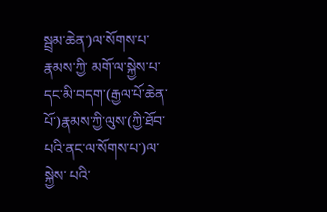སྦྲམ་ཆེན་)ལ་སོགས་པ་རྣམས་ཀྱི་ མགོ་ལ་སྐྱེས་པ་དང་མི་བདག་(རྒྱལ་པོ་ཆེན་པོ་)རྣམས་ཀྱི་ལུས་(ཀྱི་ཐོབ་པའི་ནང་ལ་སོགས་པ་)ལ་སྐྱེས་ པའི་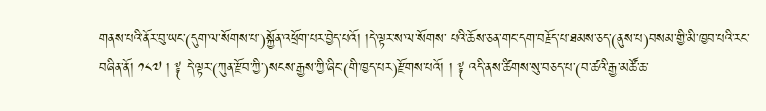གནས་པའི་ནོར་བུ་ཡང་(དུག་ལ་སོགས་པ་)སྐྱོན་འཕྲོག་པར་བྱེད་པའོ། །དེ་ལྟར་ས་ལ་སོགས་ པའི་ཆོས་ཅན་གང་དག་བརྗོད་པ་ཐམས་ཅད་(ནུས་པ)བསམ་གྱི་མི་ཁྱབ་པའི་རང་བཞིན་ནོ། ༡༨༧ ། ༈ དེ་ལྟར་(ཀུན་རྫོབ་ཀྱི་)སངས་རྒྱས་ཀྱི་ཞིང་(གི་ཁྱད་པར)རྫོགས་པའོ། ། ༈ འདི་ནས་ཚིགས་སུ་བཅད་པ་(བ་ཚའི་རྒྱ་མཚོ་ཆ་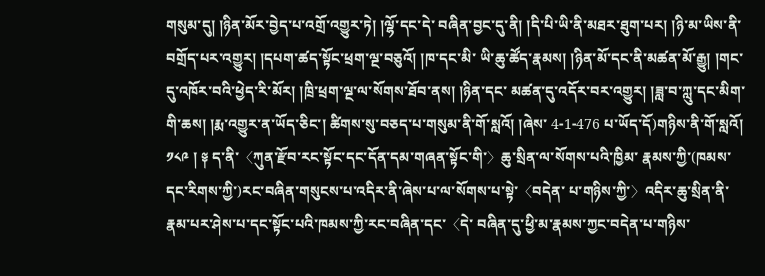གསུམ་དུ། །ཉིན་མོར་བྱེད་པ་འགྲོ་འགྱུར་ཏེ། །ལྷོ་དང་དེ་ བཞིན་བྱང་དུ་ནི། །དི་པི་ཡི་ནི་མཐར་ཐུག་པར། །ཉི་མ་ཡིས་ནི་བགྲོད་པར་འགྱུར། །དཔག་ཚད་སྟོང་ཕྲག་ལྔ་བཅུའོ། །ཁ་དང་མི་ ཡི་ཆུ་ཚོད་རྣམས། །ཉིན་མོ་དང་ནི་མཚན་མོ་རྒྱུ། །གང་དུ་འཁོར་བའི་ཕྱེད་རི་མོར། །ཁྲི་ཕྲག་ལྔ་ལ་སོགས་ཐོབ་ནས། །ཉིན་དང་ མཚན་དུ་འདོར་བར་འགྱུར། །ཟླ་བ་ཀླུ་དང་མིག་གི་ཆས། །རྨ་འགྱུར་ན་ཡོད་ཅིང་། ཚིགས་སུ་བཅད་པ་གསུམ་ནི་གོ་སླའོ། །ཞེས་ 4-1-476 པ་ཡོད་དོ)གཉིས་ནི་གོ་སླའོ། ༡༨༩ ། ༈ ད་ནི་〈ཀུན་རྫོབ་རང་སྟོང་དང་དོན་དམ་གཞན་སྟོང་གི་〉ཆུ་སྲིན་ལ་སོགས་པའི་ཁྱིམ་ རྣམས་ཀྱི་(ཁམས་དང་རིགས་ཀྱི་)རང་བཞིན་གསུངས་པ་འདིར་ནི་ཞེས་པ་ལ་སོགས་པ་སྟེ་〈བདེན་ པ་གཉིས་ཀྱི་〉འདིར་ཆུ་སྲིན་ནི་རྣམ་པར་ཤེས་པ་དང་སྟོང་པའི་ཁམས་ཀྱི་རང་བཞིན་དང་〈དེ་ བཞིན་དུ་ཕྱི་མ་རྣམས་ཀྱང་བདེན་པ་གཉིས་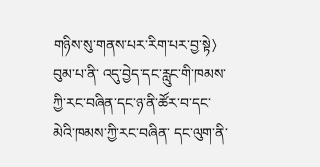གཉིས་སུ་གནས་པར་རིག་པར་བྱ་སྟེ〉བུམ་པ་ནི་ འདུ་བྱེད་དང་རླུང་གི་ཁམས་ཀྱི་རང་བཞིན་དང་ཉ་ནི་ཚོར་བ་དང་མེའི་ཁམས་ཀྱི་རང་བཞིན་ དང་ལུག་ནི་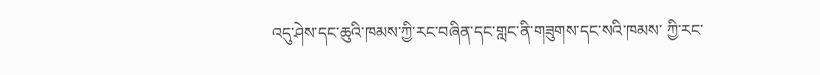འདུ་ཤེས་དང་ཆུའི་ཁམས་ཀྱི་རང་བཞིན་དང་གླང་ནི་གཟུགས་དང་སའི་ཁམས་ ཀྱི་རང་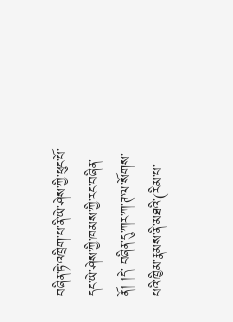བཞིན་ཏེ་འཁྲིག་པ་ནི་ཡེ་ཤེས་ཀྱི་ཕུང་པོ་དང་ཡེ་ཤེས་ཀྱི་ཁམས་ཀྱི་རང་བཞིན་ནོ། །དེ་ བཞིན་དུ་ཀར་ཀ་ཊ་ལ་སོགས་པའི་ཁྱིམ་རྣམས་ནི་མཐའི་(རིམ་པ་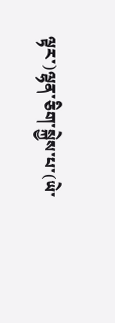ལྟར་)ལྷན་ཅིག་སྐྱེས་པ་(ཡེ་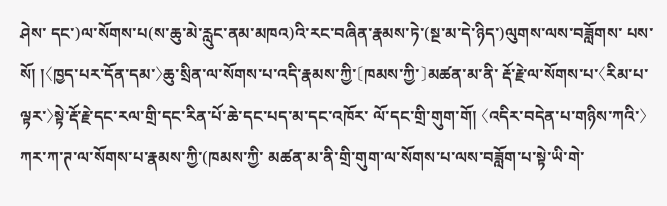ཤེས་ དང་)ལ་སོགས་པ(ས་ཆུ་མེ་རླུང་ནམ་མཁའ)འི་རང་བཞིན་རྣམས་ཏེ་(སྔ་མ་དེ་ཉིད་)ལུགས་ལས་བཟློགས་ པས་སོ། །〈ཁྱད་པར་དོན་དམ་〉ཆུ་སྲིན་ལ་སོགས་པ་འདི་རྣམས་ཀྱི་〔ཁམས་ཀྱི་〕མཚན་མ་ནི་ རྡོ་རྗེ་ལ་སོགས་པ་〈རིམ་པ་ལྟར་〉སྟེ་རྡོ་རྗེ་དང་རལ་གྲི་དང་རིན་པོ་ཆེ་དང་པད་མ་དང་འཁོར་ ལོ་དང་གྲི་གུག་གོ། 〈འདིར་བདེན་པ་གཉིས་ཀའི་〉ཀར་ཀ་ཊ་ལ་སོགས་པ་རྣམས་ཀྱི་(ཁམས་ཀྱི་ མཚན་མ་ནི་གྲི་གུག་ལ་སོགས་པ་ལས་བཟློག་པ་སྟེ་ཡི་གེ་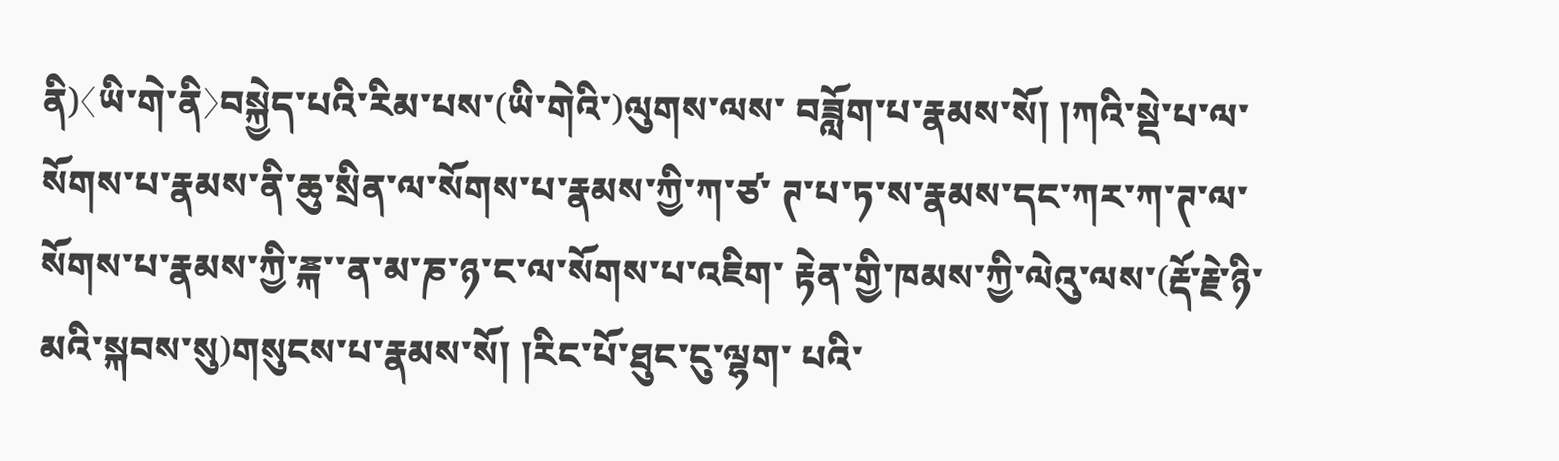ནི)〈ཡི་གེ་ནི〉བསྐྱེད་པའི་རིམ་པས་(ཡི་གེའི་)ལུགས་ལས་ བཟློག་པ་རྣམས་སོ། །ཀའི་སྡེ་པ་ལ་སོགས་པ་རྣམས་ནི་ཆུ་སྲིན་ལ་སོགས་པ་རྣམས་ཀྱི་ཀ་ཙ་ ཊ་པ་ཏ་ས་རྣམས་དང་ཀར་ཀ་ཊ་ལ་སོགས་པ་རྣམས་ཀྱི་ྈྐ་་ན་མ་ཎ་ཉ་ང་ལ་སོགས་པ་འཇིག་ རྟེན་གྱི་ཁམས་ཀྱི་ལེའུ་ལས་(རྡོ་རྗེ་ཉི་མའི་སྐབས་སུ)གསུངས་པ་རྣམས་སོ། །རིང་པོ་ཐུང་ངུ་ལྷག་ པའི་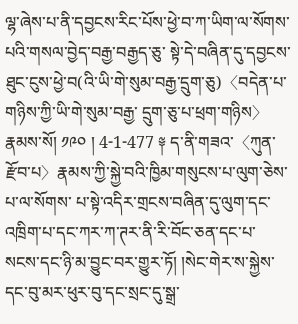ལྷ་ཞེས་པ་ནི་དབྱངས་རིང་པོས་ཕྱེ་བ་ཀ་ཡིག་ལ་སོགས་པའི་གསལ་བྱེད་བརྒྱ་བརྒྱད་ཅུ་ སྟེ་དེ་བཞིན་དུ་དབྱངས་ཐུང་ངུས་ཕྱེ་བ(འི་ཡི་གེ་སུམ་བརྒྱ་དྲུག་ཅུ)〈བདེན་པ་གཉིས་ཀྱི་ཡི་གེ་སུམ་བརྒྱ་ དྲུག་ཅུ་པ་ཕྲག་གཉིས〉རྣམས་སོ། ༡༩༠ ། 4-1-477 ༈ ད་ནི་གཟའ་〈ཀུན་རྫོབ་པ〉རྣམས་ཀྱི་སྐྱེ་བའི་ཁྱིམ་གསུངས་པ་ལུག་ཅེས་པ་ལ་སོགས་ པ་སྟེ་འདིར་གྲངས་བཞིན་དུ་ལུག་དང་འཁྲིག་པ་དང་ཀར་ཀ་ཊར་ནི་རི་བོང་ཅན་དང་པ་ སངས་དང་ཉི་མ་བྱུང་བར་གྱུར་ཏོ། །སེང་གེར་ས་སྐྱེས་དང་བུ་མར་ཕུར་བུ་དང་སྲང་དུ་སྒྲ་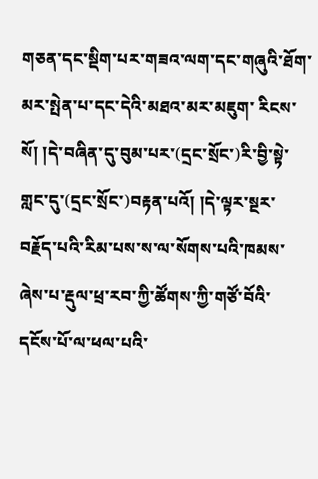གཅན་དང་སྡིག་པར་གཟའ་ལག་དང་གཞུའི་ཐོག་མར་སྤེན་པ་དང་དེའི་མཐའ་མར་མཇུག་ རིངས་སོ། །དེ་བཞིན་དུ་བུམ་པར་(དྲང་སྲོང་)རི་བྱི་སྟེ་གླང་དུ་(དྲང་སྲོང་)བརྟན་པའོ། །དེ་ལྟར་སྔར་ བརྗོད་པའི་རིམ་པས་ས་ལ་སོགས་པའི་ཁམས་ཞེས་པ་རྡུལ་ཕྲ་རབ་ཀྱི་ཚོགས་ཀྱི་གཙོ་བོའི་ དངོས་པོ་ལ་ཕལ་པའི་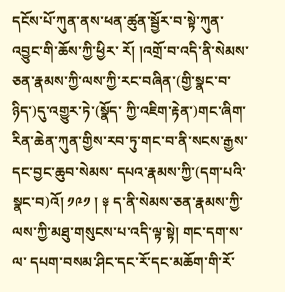དངོས་པོ་ཀུན་ནས་ཕན་ཚུན་སྦྱོར་བ་སྟེ་ཀུན་འབྱུང་གི་ཆོས་ཀྱི་ཕྱིར་ རོ། །འགྲོ་བ་འདི་ནི་སེམས་ཅན་རྣམས་ཀྱི་ལས་ཀྱི་རང་བཞིན་(གྱི་སྣང་བ་ཉིད་)དུ་འགྱུར་ཏེ་(སྣོད་ ཀྱི་འཇིག་རྟེན་)གང་ཞིག་རིན་ཆེན་ཀུན་གྱིས་རབ་ཏུ་གང་བ་ནི་སངས་རྒྱས་དང་བྱང་ཆུབ་སེམས་ དཔའ་རྣམས་ཀྱི་(དག་པའི་སྣང་བ)འོ། ༡༩༡ ། ༈ ད་ནི་སེམས་ཅན་རྣམས་ཀྱི་ལས་ཀྱི་མཐུ་གསུངས་པ་འདི་ལྟ་སྟེ། གང་དག་ས་ལ་ དཔག་བསམ་ཤིང་དང་རོ་དང་མཆོག་གི་རོ་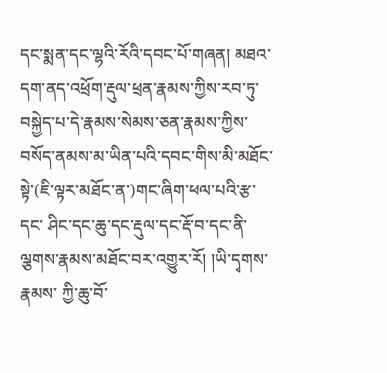དང་སྨན་དང་ལྷའི་རོའི་དབང་པོ་གཞན། མཐའ་ དག་ནད་འཕྲོག་རྡུལ་ཕྲན་རྣམས་ཀྱིས་རབ་ཏུ་བསྐྱེད་པ་དེ་རྣམས་སེམས་ཅན་རྣམས་ཀྱིས་ བསོད་ནམས་མ་ཡིན་པའི་དབང་གིས་མི་མཐོང་སྟེ་(ཇི་ལྟར་མཐོང་ན་)གང་ཞིག་ཕལ་པའི་རྩ་དང་ ཤིང་དང་ཆུ་དང་རྡུལ་དང་རྡོ་བ་དང་ནི་ལྕགས་རྣམས་མཐོང་བར་འགྱུར་རོ། །ཡི་དྭགས་རྣམས་ ཀྱི་ཆུ་བོ་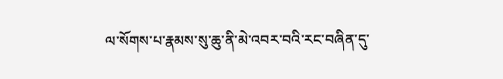ལ་སོགས་པ་རྣམས་སུ་ཆུ་ནི་མེ་འབར་བའི་རང་བཞིན་དུ་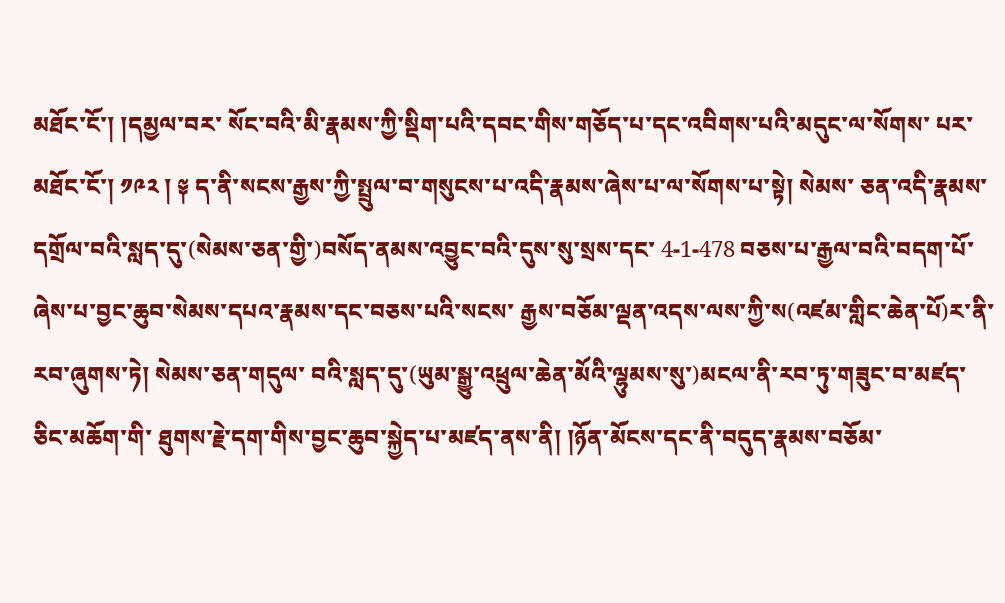མཐོང་ངོ་། །དམྱལ་བར་ སོང་བའི་མི་རྣམས་ཀྱི་སྡིག་པའི་དབང་གིས་གཅོད་པ་དང་འབིགས་པའི་མདུང་ལ་སོགས་ པར་མཐོང་ངོ་། ༡༩༢ ། ༈ ད་ནི་སངས་རྒྱས་ཀྱི་སྤྲུལ་བ་གསུངས་པ་འདི་རྣམས་ཞེས་པ་ལ་སོགས་པ་སྟེ། སེམས་ ཅན་འདི་རྣམས་དགྲོལ་བའི་སླད་དུ་(སེམས་ཅན་གྱི་)བསོད་ནམས་འབྱུང་བའི་དུས་སུ་སྲས་དང་ 4-1-478 བཅས་པ་རྒྱལ་བའི་བདག་པོ་ཞེས་པ་བྱང་ཆུབ་སེམས་དཔའ་རྣམས་དང་བཅས་པའི་སངས་ རྒྱས་བཅོམ་ལྡན་འདས་ལས་ཀྱི་ས(འཛམ་གླིང་ཆེན་པོ)ར་ནི་རབ་ཞུགས་ཏེ། སེམས་ཅན་གདུལ་ བའི་སླད་དུ་(ཡུམ་སྒྱུ་འཕྲུལ་ཆེན་མོའི་ལྷུམས་སུ་)མངལ་ནི་རབ་ཏུ་གཟུང་བ་མཛད་ཅིང་མཆོག་གི་ ཐུགས་རྗེ་དག་གིས་བྱང་ཆུབ་སྐྱེད་པ་མཛད་ནས་ནི། །ཉོན་མོངས་དང་ནི་བདུད་རྣམས་བཅོམ་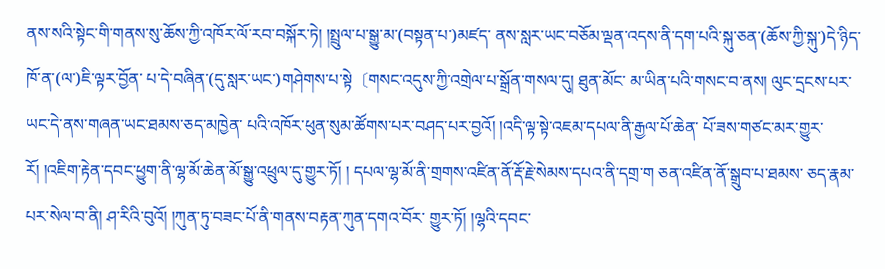ནས་སའི་སྟེང་གི་གནས་སུ་ཆོས་ཀྱི་འཁོར་ལོ་རབ་བསྐོར་ཏེ། །སྤྲུལ་པ་སྒྱུ་མ་(བསྟན་པ་)མཛད་ ནས་སླར་ཡང་བཅོམ་ལྡན་འདས་ནི་དག་པའི་སྐུ་ཅན་(ཆོས་ཀྱི་སྐུ་)དེ་ཉིད་ཁོ་ན་(ལ་)ཇི་ལྟར་བྱོན་ པ་དེ་བཞིན་(དུ་སླར་ཡང་)གཤེགས་པ་སྟེ〔གསང་འདུས་ཀྱི་འགྲེལ་པ་སྒྲོན་གསལ་དུ། ཐུན་མོང་ མ་ཡིན་པའི་གསང་བ་ནས། ལུང་དྲངས་པར་ཡང་དེ་ནས་གཞན་ཡང་ཐམས་ཅད་མཁྱེན་ པའི་འཁོར་ཕུན་སུམ་ཚོགས་པར་བཤད་པར་བྱའོ། །འདི་ལྟ་སྟེ་འཇམ་དཔལ་ནི་རྒྱལ་པོ་ཆེན་ པོ་ཟས་གཙང་མར་གྱུར་རོ། །འཇིག་རྟེན་དབང་ཕྱུག་ནི་ལྷ་མོ་ཆེན་མོ་སྒྱུ་འཕྲུལ་དུ་གྱུར་ཏོ། ། དཔལ་ལྷ་མོ་ནི་གྲགས་འཛིན་ནོ་རྡོ་རྗེ་སེམས་དཔའ་ནི་དགྲ་ག ཅན་འཛིན་ནོ་སྒྲུབ་པ་ཐམས་ ཅད་རྣམ་པར་སེལ་བ་ནི། ཤ་རིའི་བུའོ། །ཀུན་ཏུ་བཟང་པོ་ནི་གནས་བརྟན་ཀུན་དགའ་བོར་ གྱུར་ཏོ། །ལྷའི་དབང་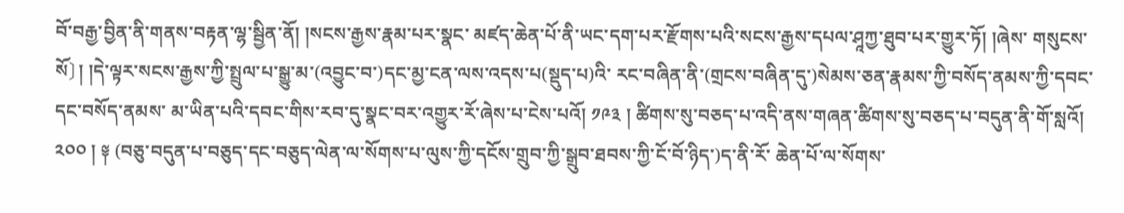བོ་བརྒྱ་བྱིན་ནི་གནས་བརྟན་ལྷ་སྦྱིན་ནོ། །སངས་རྒྱས་རྣམ་པར་སྣང་ མཛད་ཆེན་པོ་ནི་ཡང་དག་པར་རྫོགས་པའི་སངས་རྒྱས་དཔལ་ཤཱཀྱ་ཐུབ་པར་གྱུར་ཏོ། །ཞེས་ གསུངས་སོ〕། །དེ་ལྟར་སངས་རྒྱས་ཀྱི་སྤྲུལ་པ་སྒྱུ་མ་(འབྱུང་བ་)དང་མྱ་ངན་ལས་འདས་པ(སྡུད་པ)འི་ རང་བཞིན་ནི་(གྲངས་བཞིན་དུ་)སེམས་ཅན་རྣམས་ཀྱི་བསོད་ནམས་ཀྱི་དབང་དང་བསོད་ནམས་ མ་ཡིན་པའི་དབང་གིས་རབ་དུ་སྣང་བར་འགྱུར་རོ་ཞེས་པ་ངེས་པའོ། ༡༩༣ ། ཚིགས་སུ་བཅད་པ་འདི་ནས་གཞན་ཚིགས་སུ་བཅད་པ་བདུན་ནི་གོ་སླའོ། ༢༠༠ ། ༈ (བཅུ་བདུན་པ་བཅུད་དང་བཅུད་ལེན་ལ་སོགས་པ་ལུས་ཀྱི་དངོས་གྲུབ་ཀྱི་སྒྲུབ་ཐབས་ཀྱི་ངོ་བོ་ཉིད་)ད་ནི་རོ་ ཆེན་པོ་ལ་སོགས་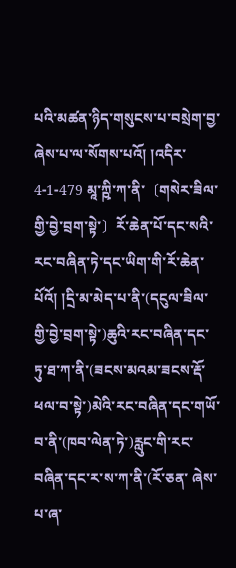པའི་མཚན་ཉིད་གསུངས་པ་བསྲེག་བྱ་ཞེས་པ་ལ་སོགས་པའོ། །འདིར་ 4-1-479 མཱ་ཀྵི་ཀ་ནི་〔གསེར་ཟིལ་གྱི་བྱེ་བྲག་སྟེ་〕རོ་ཆེན་པོ་དང་སའི་རང་བཞིན་ཏེ་དང་ཡིག་གི་རོ་ཆེན་ པོའོ། །དྲི་མ་མེད་པ་ནི་(དངུལ་ཟིལ་གྱི་བྱེ་བྲག་སྟེ་)ཆུའི་རང་བཞིན་དང་ཏུ་ཐ་ཀ་ནི་(ཟངས་མའམ་ཟངས་རྡོ་ ཕལ་བ་སྟེ་)མེའི་རང་བཞིན་དང་གཡོ་བ་ནི་(ཁབ་ལེན་ཏེ་)རླུང་གི་རང་བཞིན་དང་ར་ས་ཀ་ནི་(རོ་ཅན་ ཞེས་པ་ཞ་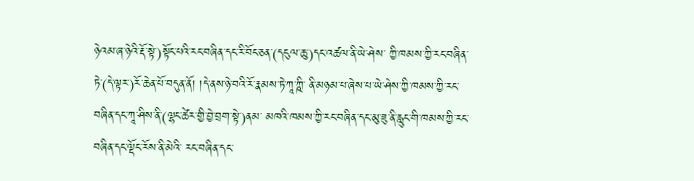ཉེའམ་ཞ་ཉེའི་རྡོ་སྟེ་)སྟོང་པའི་རང་བཞིན་དང་རི་བོང་ཅན་(དངུལ་ཆུ་)དང་འཚལ་ནི་ཡེ་ཤེས་ ཀྱི་ཁམས་ཀྱི་རང་བཞིན་ཏེ་(དེ་ལྟར་)རོ་ཆེན་པོ་བདུན་ནོ། །དེ་ནས་ཉེ་བའི་རོ་རྣམས་ཏེ་ཀཱ་ཀྵི་ ནི་མཉམ་པ་ཞེས་པ་ཡེ་ཤེས་ཀྱི་ཁམས་ཀྱི་རང་བཞིན་དང་ཀཱ་ཤིས་ནི་(ལྷང་ཚེར་གྱི་བྱེ་བྲག་སྟེ་)ནམ་ མཁའི་ཁམས་ཀྱི་རང་བཞིན་དང་མུ་ཟུ་ནི་རླུང་གི་ཁམས་ཀྱི་རང་བཞིན་དང་ལྡོང་རོས་ནི་མེའི་ རང་བཞིན་དང་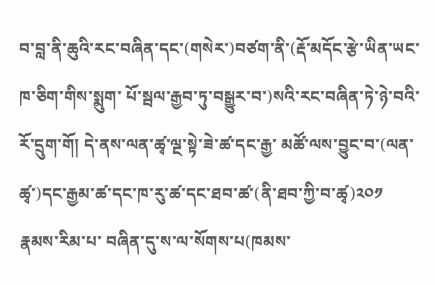བ་བླ་ནི་ཆུའི་རང་བཞིན་དང་(གསེར་)བཙག་ནི་(རྡོ་མདོང་རྩེ་ཡིན་ཡང་ཁ་ཅིག་གིས་སྨུག་ པོ་སྦལ་རྒྱབ་ཏུ་བསྒྱུར་བ་)སའི་རང་བཞིན་ཏེ་ཉེ་བའི་རོ་དྲུག་གོ། དེ་ནས་ལན་ཚྭ་ལྔ་སྟེ་ཟེ་ཚ་དང་རྒྱ་ མཚོ་ལས་བྱུང་བ་(ལན་ཚྭ་)དང་རྒྱམ་ཚ་དང་ཁ་རུ་ཚ་དང་ཐབ་ཚ་(ནི་ཐབ་ཀྱི་བ་ཚྭ)༢༠༡ རྣམས་རིམ་པ་ བཞིན་དུ་ས་ལ་སོགས་པ(ཁམས་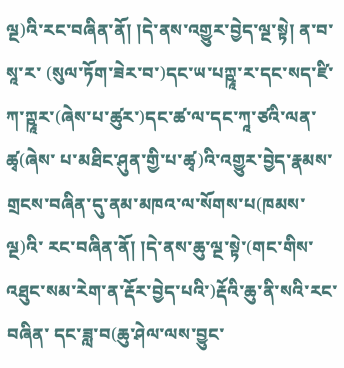ལྔ)འི་རང་བཞིན་ནོ། །དེ་ནས་འགྱུར་བྱེད་ལྔ་སྟེ། ན་བ་སཱ་ར་ (སུལ་ཏོག་ཟེར་བ་)དང་ཡ་པཀྵཱ་ར་དང་སད་ཛི་ཀ་ཀྵཱར་(ཞེས་པ་ཚུར་)དང་ཚ་ལ་དང་ཀཱ་ཙའི་ལན་ཚྭ(ཞེས་ པ་མཐིང་ཤུན་གྱི་པ་ཚྭ)འི་འགྱུར་བྱེད་རྣམས་གྲངས་བཞིན་དུ་ནམ་མཁའ་ལ་སོགས་པ(ཁམས་ལྔ)འི་ རང་བཞིན་ནོ། །དེ་ནས་ཆུ་ལྔ་སྟེ་(གང་གིས་འཐུང་སམ་རེག་ན་རྡོར་བྱེད་པའི་)རྡོའི་ཆུ་ནི་སའི་རང་བཞིན་ དང་ཟླ་བ(ཆུ་ཤེལ་ལས་བྱུང་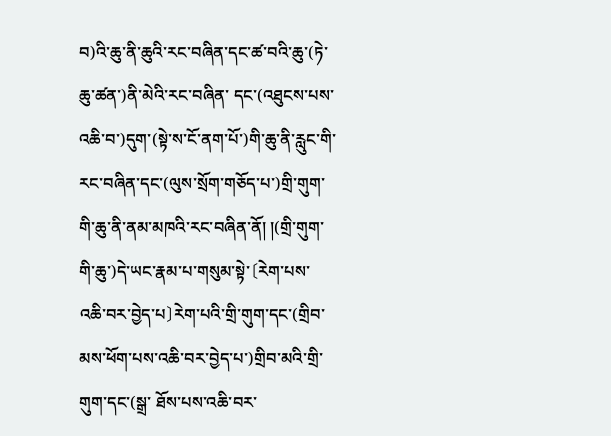བ)འི་ཆུ་ནི་ཆུའི་རང་བཞིན་དང་ཚ་བའི་ཆུ་(ཏེ་ཆུ་ཚན་)ནི་མེའི་རང་བཞིན་ དང་(འཐུངས་པས་འཆི་བ་)དུག་(སྟེ་ས་ངོ་ནག་པོ་)གི་ཆུ་ནི་རླུང་གི་རང་བཞིན་དང་(ལུས་སྲོག་གཅོད་པ་)གྲི་གུག་གི་ཆུ་ནི་ནམ་མཁའི་རང་བཞིན་ནོ། །(གྲི་གུག་གི་ཆུ་)དེ་ཡང་རྣམ་པ་གསུམ་སྟེ་〔རེག་པས་ འཆི་བར་བྱེད་པ〕རེག་པའི་གྲི་གུག་དང་(གྲིབ་མས་ཕོག་པས་འཆི་བར་བྱེད་པ་)གྲིབ་མའི་གྲི་གུག་དང་(སྒྲ་ ཐོས་པས་འཆི་བར་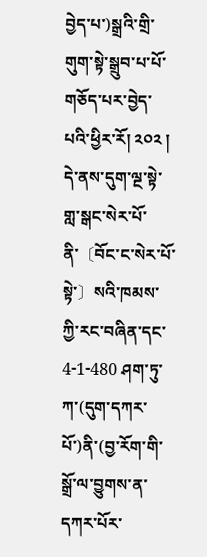བྱེད་པ་)སྒྲའི་གྲི་གུག་སྟེ་སྒྲུབ་པ་པོ་གཅོད་པར་བྱེད་པའི་ཕྱིར་རོ། ༢༠༢ ། དེ་ནས་དུག་ལྔ་སྟེ་གླ་སྒང་སེར་པོ་ནི་〔བོང་ང་སེར་པོ་སྟེ་〕སའི་ཁམས་ཀྱི་རང་བཞིན་དང་ 4-1-480 ཤག་ཏུ་ཀ་(དུག་དཀར་པོ་)ནི་(བྱ་རོག་གི་སྒྲོ་ལ་བྱུགས་ན་དཀར་པོར་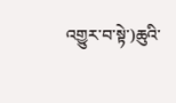འགྱུར་བ་སྟེ་)ཆུའི་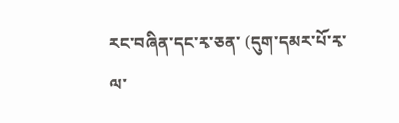རང་བཞིན་དང་རྭ་ཅན་ (དུག་དམར་པོ་རྭ་ལ་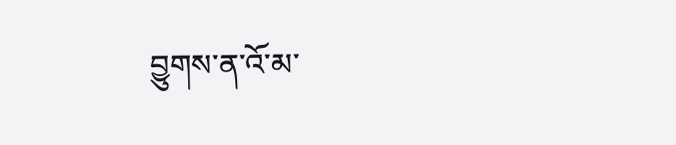བྱུགས་ན་འོ་མ་